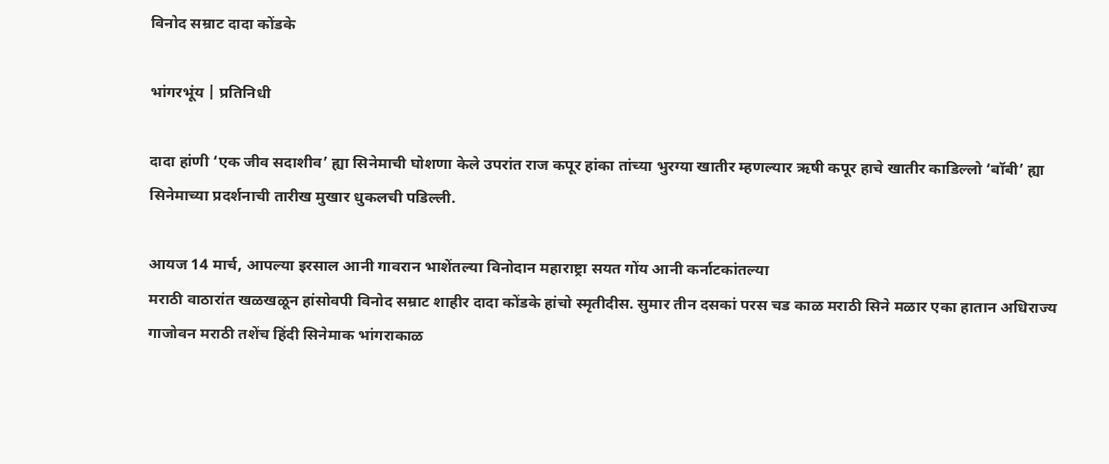विनोद सम्राट दादा कोंडके

भांगरभूंय | प्रतिनिधी

दादा हांणी ‘एक जीव सदाशीव’ ह्या सिनेमाची घोशणा केले उपरांत राज कपूर हांका तांच्या भुरग्या खातीर म्हणल्यार ऋषी कपूर हाचे खातीर काडिल्लो ‘बॉबी’ ह्या सिनेमाच्या प्रदर्शनाची तारीख मुखार धुकलची पडिल्ली.

आयज 14 मार्च, आपल्या इरसाल आनी गावरान भाशेंतल्या विनोदान महाराष्ट्रा सयत गोंय आनी कर्नाटकांतल्या
मराठी वाठारांत खळखळून हांसोवपी विनोद सम्राट शाहीर दादा कोंडके हांचो स्मृतीदीस. सुमार तीन दसकां परस चड काळ मराठी सिने मळार एका हातान अधिराज्य गाजोवन मराठी तशेंच हिंदी सिनेमाक भांगराकाळ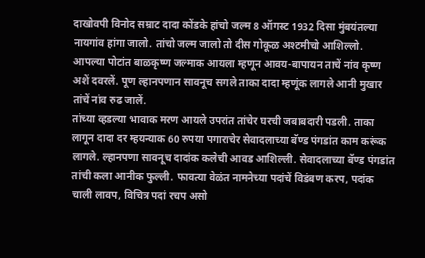दाखोवपी विनोद सम्राट दादा कोंडके हांचो जल्म 8 ऑगस्ट 1932 दिसा मुंबयंतल्या नायगांव हांगा जालो. तांचो जल्म जालो तो दीस गोकूळ अश्टमीचो आशिल्लो. आपल्या पोटांत बाळकृष्ण जल्माक आयला म्हणून आवय-बापायन ताचें नांव कृष्ण अशें दवरलें. पूण ल्हानपणान सावनूच सगले ताका दादा म्हणूंक लागले आनी मुखार तांचें नांव रुढ जालें.
तांच्या व्हडल्या भावाक मरण आयले उपरांत तांचेर घरची जबाबदारी पडली. ताका लागून दादा दर म्हयन्याक 60 रुपया पगाराचेर सेवादलाच्या बॅण्ड पंगडांत काम करूंक लागले. ल्हानपणा सावनूच दादांक कलेची आवड आशिल्ली. सेवादलाच्या बॅण्ड पंगडांत तांची कला आनीक फुल्ली. फावत्या वेळंत नामनेच्या पदांचें विडंबण करप, पदांक चाली लावप, विचित्र पदां रचप असो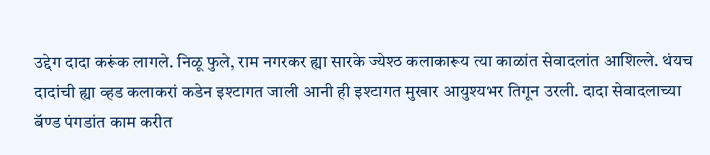उद्देग दादा करूंक लागले. निळू फुले, राम नगरकर ह्या सारके ज्येश्ठ कलाकारूय त्या काळांत सेवादलांत आशिल्ले. थंयच दादांची ह्या व्हड कलाकरां कडेन इश्टागत जाली आनी ही इश्टागत मुखार आयुश्यभर तिगून उरली. दादा सेवादलाच्या बॅण्ड पंगडांत काम करीत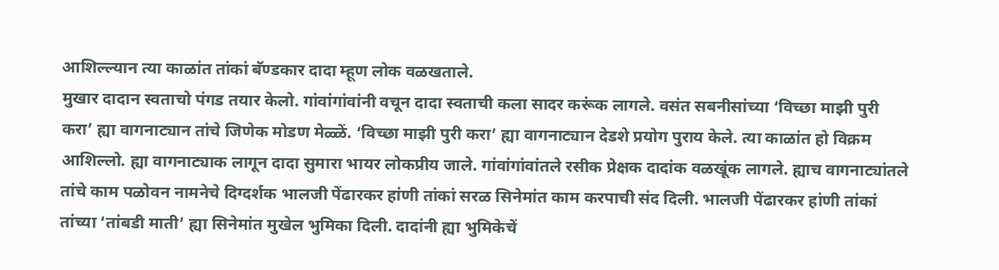आशिल्ल्यान त्या काळांत तांकां बॅण्डकार दादा म्हूण लोक वळखताले.
मुखार दादान स्वताचो पंगड तयार केलो. गांवांगांवांनी वचून दादा स्वताची कला सादर करूंक लागले. वसंत सबनीसांच्या ‘विच्छा माझी पुरी करा’ ह्या वागनाट्यान तांचे जिणेक मोडण मेळ्ळें. ‘विच्छा माझी पुरी करा’ ह्या वागनाट्यान देडशे प्रयोग पुराय केले. त्या काळांत हो विक्रम आशिल्लो. ह्या वागनाट्याक लागून दादा सुमारा भायर लोकप्रीय जाले. गांवांगांवांतले रसीक प्रेक्षक दादांक वळखूंक लागले. ह्याच वागनाट्यांतले तांचे काम पळोवन नामनेचे दिग्दर्शक भालजी पेंढारकर हांणी तांकां सरळ सिनेमांत काम करपाची संद दिली. भालजी पेंढारकर हांणी तांकां तांच्या ‘तांबडी माती’ ह्या सिनेमांत मुखेल भुमिका दिली. दादांनी ह्या भुमिकेचें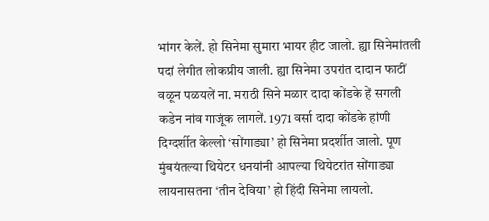भांगर केलें. हो सिनेमा सुमारा भायर हीट जालो. ह्या सिनेमांतली पदां लेगीत लोकप्रीय जाली. ह्या सिनेमा उपरांत दादान फाटीं वळून पळयलें ना. मराठी सिने मळार दादा कोंडके हें सगली कडेन नांव गाजूंक लागलें. 1971 वर्सा दादा कोंडके हांणी दिग्दर्शीत केल्लो ‘सोंगाड्या’ हो सिनेमा प्रदर्शीत जालो. पूण मुंबयंतल्या थियेटर धनयांनी आपल्या थियेटरांत सोंगाड्या लायनासतना ‘तीन देविया’ हो हिंदी सिनेमा लायलो.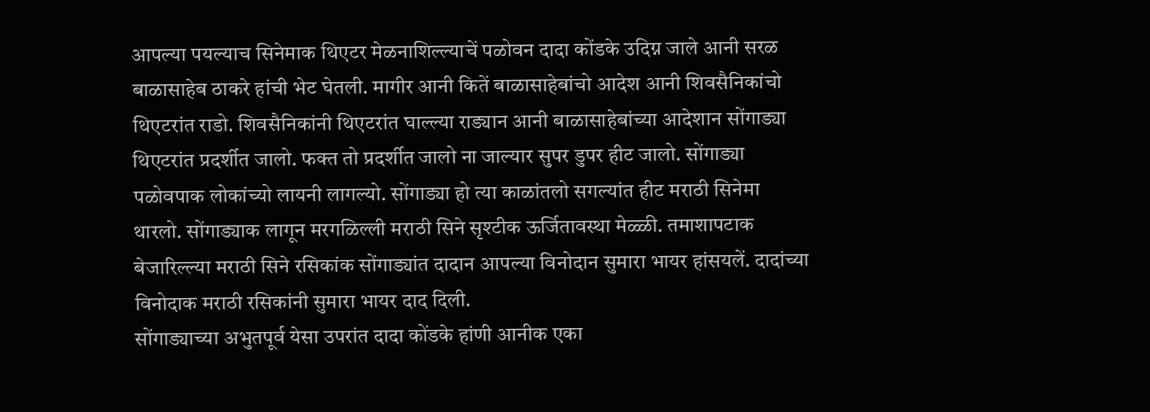आपल्या पयल्याच सिनेमाक थिएटर मेळनाशिल्ल्याचें पळोवन दादा कोंडके उदिग्न जाले आनी सरळ बाळासाहेब ठाकरे हांची भेट घेतली. मागीर आनी कितें बाळासाहेबांचो आदेश आनी शिवसैनिकांचो थिएटरांत राडो. शिवसैनिकांनी थिएटरांत घाल्ल्या राड्यान आनी बाळासाहेबांच्या आदेशान सोंगाड्या थिएटरांत प्रदर्शीत जालो. फक्त तो प्रदर्शीत जालो ना जाल्यार सुपर डुपर हीट जालो. सोंगाड्या पळोवपाक लोकांच्यो लायनी लागल्यो. सोंगाड्या हो त्या काळांतलो सगल्यांत हीट मराठी सिनेमा थारलो. सोंगाड्याक लागून मरगळिल्ली मराठी सिने सृश्टीक ऊर्जितावस्था मेळ्ळी. तमाशापटाक बेजारिल्ल्या मराठी सिने रसिकांक सोंगाड्यांत दादान आपल्या विनोदान सुमारा भायर हांसयलें. दादांच्या विनोदाक मराठी रसिकांनी सुमारा भायर दाद दिली.
सोंगाड्याच्या अभुतपूर्व येसा उपरांत दादा कोंडके हांणी आनीक एका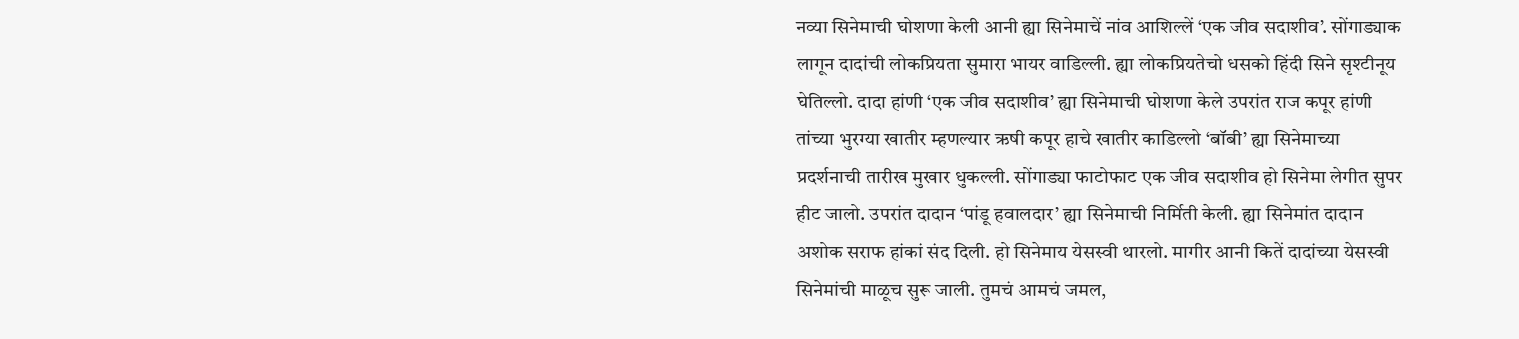नव्या सिनेमाची घोशणा केली आनी ह्या सिनेमाचें नांव आशिल्लें ‘एक जीव सदाशीव’. सोंगाड्याक लागून दादांची लोकप्रियता सुमारा भायर वाडिल्ली. ह्या लोकप्रियतेचो धसको हिंदी सिने सृश्टीनूय घेतिल्लो. दादा हांणी ‘एक जीव सदाशीव’ ह्या सिनेमाची घोशणा केले उपरांत राज कपूर हांणी तांच्या भुरग्या खातीर म्हणल्यार ऋषी कपूर हाचे खातीर काडिल्लो ‘बॉबी’ ह्या सिनेमाच्या प्रदर्शनाची तारीख मुखार धुकल्ली. सोंगाड्या फाटोफाट एक जीव सदाशीव हो सिनेमा लेगीत सुपर हीट जालो. उपरांत दादान ‘पांडू हवालदार’ ह्या सिनेमाची निर्मिती केली. ह्या सिनेमांत दादान अशोक सराफ हांकां संद दिली. हो सिनेमाय येसस्वी थारलो. मागीर आनी कितें दादांच्या येसस्वी सिनेमांची माळूच सुरू जाली. तुमचं आमचं जमल,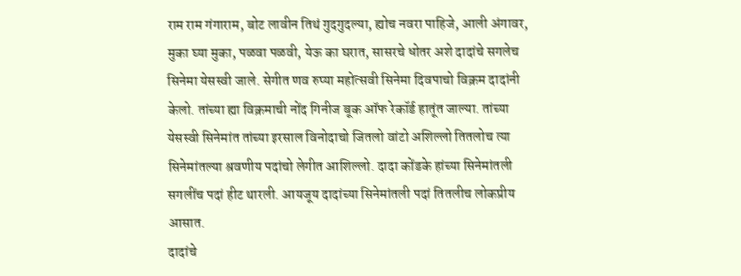राम राम गंगाराम, बोट लावीन तिथं गुदगुदल्या, ह्योच नवरा पाहिजे, आली अंगावर, मुका घ्या मुका, पळवा पळवी, येऊ का घरात, सासरचे धोतर अशे दादांचे सगलेच सिनेमा येसस्वी जाले. सेगीत णव रुप्या महोत्सवी सिनेमा दिवपाचो विक्रम दादांनी केलो. तांच्या ह्या विक्रमाची नोंद गिनीज बूक ऑफ रेकॉर्ड हातूंत जाल्या. तांच्या येसस्वी सिनेमांत तांच्या इरसाल विनोदाचो जितलो वांटो अशिल्लो तितलोच त्या सिनेमांतल्या श्रवणीय पदांचो लेगीत आशिल्लो. दादा कोंडके हांच्या सिनेमांतली सगलींच पदां हीट थारली. आयजूय दादांच्या सिनेमांतली पदां तितलीच लोकप्रीय आसात.
दादांचे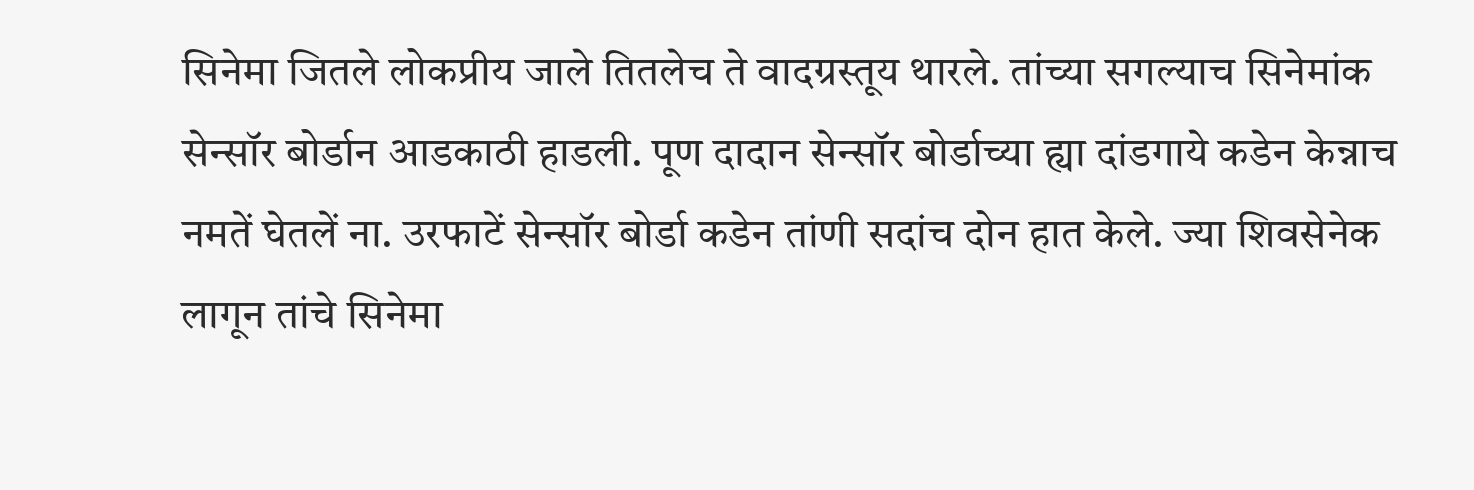सिनेमा जितले लोकप्रीय जाले तितलेच ते वादग्रस्तूय थारले. तांच्या सगल्याच सिनेमांक सेन्सॉर बोर्डान आडकाठी हाडली. पूण दादान सेन्सॉर बोर्डाच्या ह्या दांडगाये कडेन केन्नाच नमतें घेतलें ना. उरफाटें सेन्सॉर बोर्डा कडेन तांणी सदांच दोन हात केले. ज्या शिवसेनेक लागून तांचे सिनेमा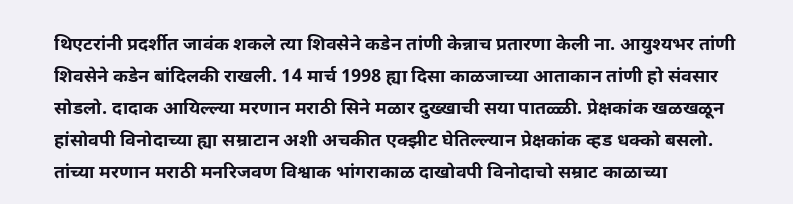थिएटरांनी प्रदर्शीत जावंक शकले त्या शिवसेने कडेन तांणी केन्नाच प्रतारणा केली ना. आयुश्यभर तांणी शिवसेने कडेन बांदिलकी राखली. 14 मार्च 1998 ह्या दिसा काळजाच्या आताकान तांणी हो संवसार सोडलो. दादाक आयिल्ल्या मरणान मराठी सिने मळार दुख्खाची सया पातळ्ळी. प्रेक्षकांक खळखळून हांसोवपी विनोदाच्या ह्या सम्राटान अशी अचकीत एक्झीट घेतिल्ल्यान प्रेक्षकांक व्हड धक्को बसलो. तांच्या मरणान मराठी मनरिजवण विश्वाक भांगराकाळ दाखोवपी विनोदाचो सम्राट काळाच्या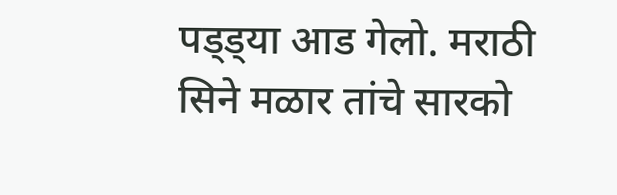पड्ड्या आड गेलो. मराठी सिने मळार तांचे सारको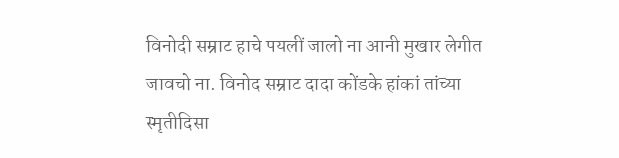विनोदी सम्राट हाचे पयलीं जालो ना आनी मुखार लेगीत जावचो ना. विनोद सम्राट दादा कोंडके हांकां तांच्या स्मृतीदिसा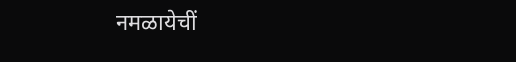नमळायेचीं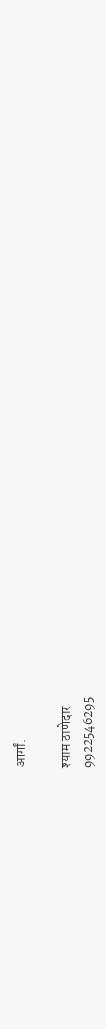आर्गां.

श्याम ठाणेदार
9922546295